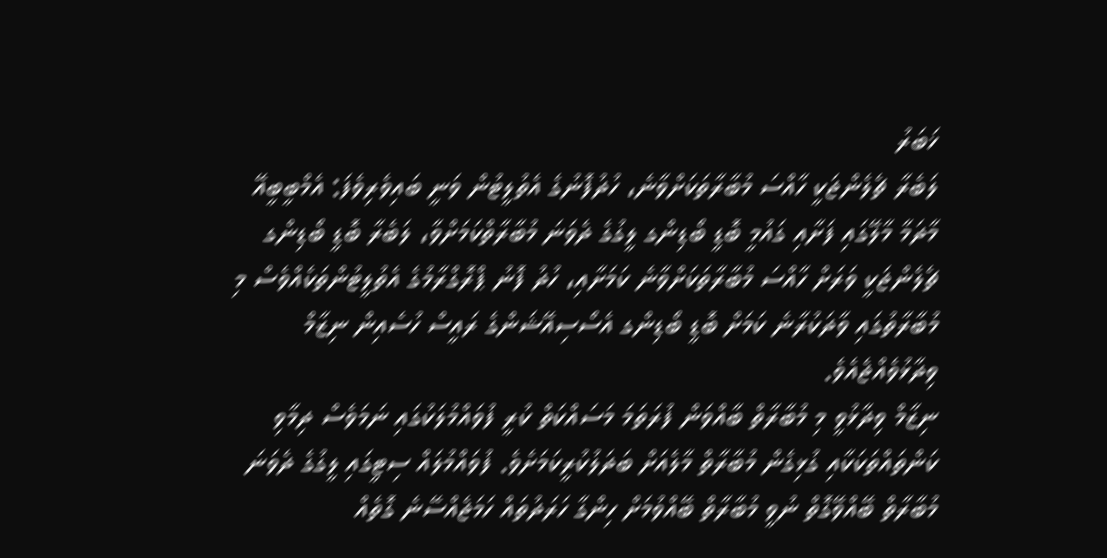ޚަބަރު
ލަބެރާ ޗެލެންޖަކީ ހާއްސަ މުބާރާތަކަށްވާނެ، ހުދުފޮނުގެ އެތުލީޓުން ވަނީ ބައިވެރިވެފަ: އެމްބީބީއޭ
މާދަމާ މާލޭގައި ފަށާއި ގައުމީ ބޮޑީ ބޯޑިންގ ލީގުގެ ދެވަނަ މުބާރާތްކަމަށްވާ، ލަބެރާ ބޮޑީ ބޯޑިންގ ޗެލެންޖަކީ ވަރަށް ހާއްސަ މުބާރާތަކަށްވާނެ ކަމަށާއި، ހުދު ފޮނު ޕްރޮގްރާމުގެ އެތުލީޓުންތަކެއްވެސް މި މުބާރާތުގައި ވާދަކުރާނެ ކަމަށް ބޮޑީ ބޯޑިންގ އެސޯސިއޭޝަންގެ ރައީސް ހުސެއިން ނިޒާމް ވިދާޅުވެއްޖެއެވެ.
ނިޒާމް ވިދާޅުވީ މި މުބާރާތް ބާއްވަން ފުރަތަމަ މަސައްކަތް ކުރީ ފުވައްމުލަކުގައި ނަމަވެސް ދިމާވި ކަންތައްތަކަކާއި ގުޅިގެން މުބާރާތް މާލެއަށް ބަދަލުކުރީކަމަށެވެ. ފުވައްމުލައް ސިޓީގައި ލީގުގެ ދެވަނަ މުބާރާތް ބޭއްވޭގޮތް ނުވީ މުބާރާތް ބޭއްވުމަށް ހިންގާ ހަރަދުތައް ހަމަޖެއްސޭނެ ގޮތެއް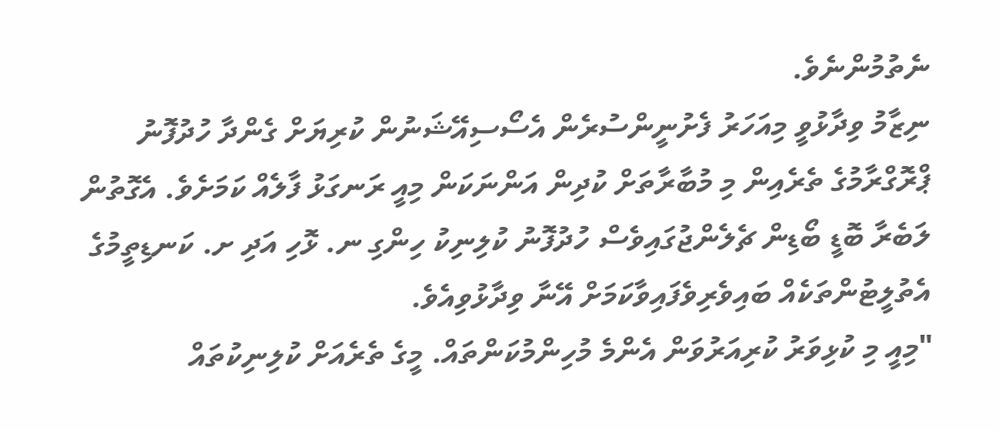ނެތުމުންނެވެ.
ނިޒާމު ވިދާޅުވީ މިއަހަރު ފެށުނީންސުރެން އެސޯސިއޭޝަނުން ކުރިޔަށް ގެންދާ ހުދުފޮނު ޕްރޮގްރާމުގެ ތެރެއިން މި މުބާރާތަށް ކުދިން އަންނަކަން މިއީ ރަނގަޅު ފާލެއް ކަމަށެވެ. އެގޮތުން ލަބެރާ ބޮޑީ ބޯޑިން ޗެލެންޖުގައިވެސް ހުދުފޮނު ކުލިނިކު ހިންގި ނ. ޅޮހި އަދި ށ. ކަނޑިތީމުގެ އެތުލީޓުންތަކެއް ބައިވެރިވެފައިވާކަމަށް އޭނާ ވިދާޅުވިއެވެ.
"މިއީ މި ކުޅިވަރު ކުރިއަރުވަން އެންމެ މުހިންމުކަންތައް. މީގެ ތެރެއަށް ކުލިނިކުތައް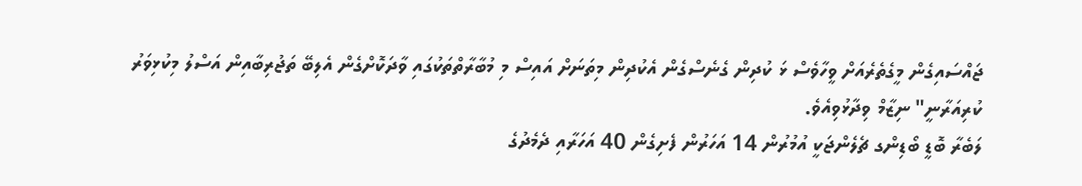ޖައްސައިގެން މީގެތެރެއަށް ވީހާވެސް ޅަ ކުދިން ގެނެސްގެން އެކުދިން މިތަނަށް އައިސް މި މުބާރާތްތަކުގައި ވާދަކޮށްގެން އެލިބޭ ތަޖުރިބާއިން އަސްލު މިކުޅިވަރު ކުރިއަރާނީ" ނިޒާމް ވިދާޅުވިއެވެ.
ލަބެރާ ބޮޑީ ބޯޑިންގ ޗެލެންޖަކީ އުމުރުން 14 އަހަރުން ފެށިގެން 40 އަހަރާއި ދެމެދުގެ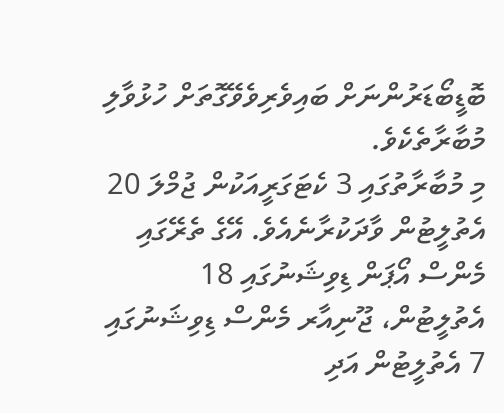ބޮޑީބޯޑަރުންނަށް ބައިވެރިވެވޭގޮތަށް ހުޅުވާލި މުބާރާތެކެވެ.
މި މުބާރާތުގައި 3 ކެޓަގަރީއަކުން ޖުމްލަ 20 އެތުލީޓުން ވާދަކުރާނެއެވެ. އޭގެ ތެރޭގައި މެންސް އޯޕަން ޑިވިޝަނުގައި 18 އެތުލީޓުން، ޖޫނިއާރ މެންސް ޑިވިޝަނުގައި 7 އެތުލީޓުން އަދި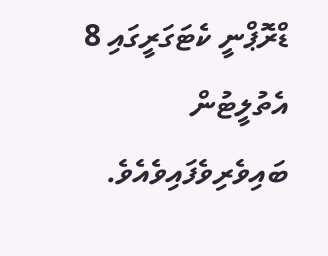ޑްރޮޕްނީ ކެޓަގަރީގައި 8 އެތުލީޓުން ބައިވެރިވެފައިވެއެވެ.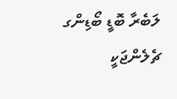ލަބެރާ ބޮޑީ ބޯޑިންގ ޗެލެންޖަކީ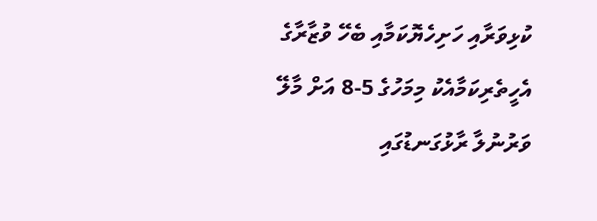ކުޅިވަރާއި ހަށިހެޔޮކަމާއި ބެހޭ ވުޒާރާގެ އެހީތެރިކަމާއެކު މިމަހުގެ 5-8 އަށް މާލޭ ވަރުނުލާ ރާޅުގަނޑުގައި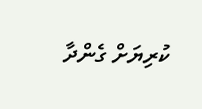ކުރިޔަށް ގެންދާ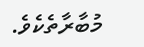މުބާރާތެކެވެ.